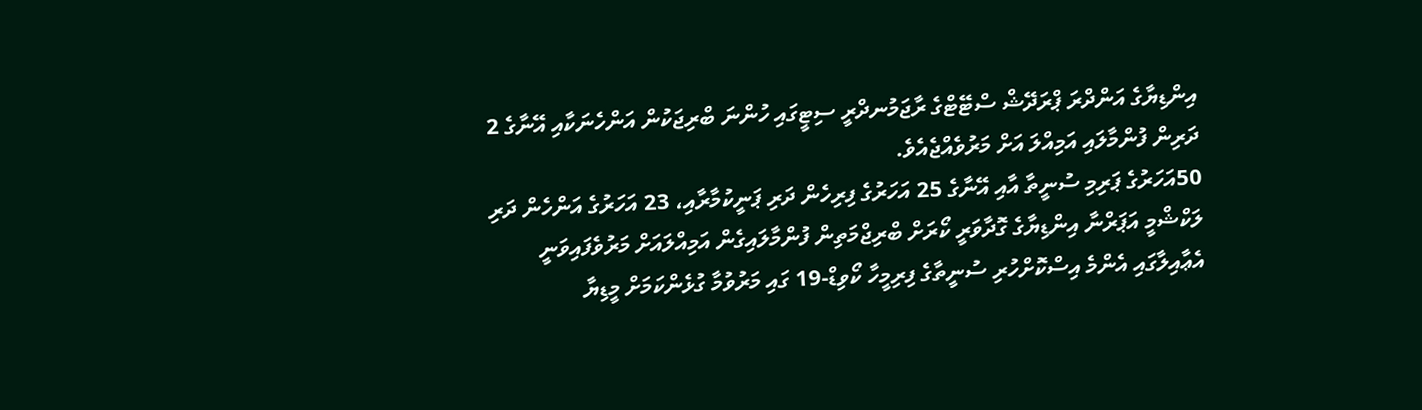އިންޑިޔާގެ އަންދްރަ ޕްރަދޭޝް ސްޓޭޓްގެ ރާޖަމުނދްރީ ސިޓީގައި ހުންނަ ބްރިޖަކުން އަންހެނަކާއި އޭނާގެ 2 ދަރިން ފުންމާލައި އަމިއްލަ އަށް މަރުވެއްޖެއެވެ.
50އަހަރުގެ ޕަރިމި ސުނީތާ އާއި އޭނާގެ 25 އަހަރުގެ ފިރިހެން ދަރި ޕަނީކުމާރާއި، 23 އަހަރުގެ އަންހެން ދަރި ލަކްޝްމީ އަޕަރްނާ އިންޑިޔާގެ ގޮދާވަރީ ކޯރަށް ބްރިޖްމަތިން ފުންމާލައިގެން އަމިއްލައަށް މަރުވެފައިވަނީ އެޢާއިލާގައި އެންމެ އިސްކޮށްހުރި ސުނީތާގެ ފިރިމީހާ ކޯވިޑް-19 ގައި މަރުވުމާ ގުޅެންކަމަށް މީޑިޔާ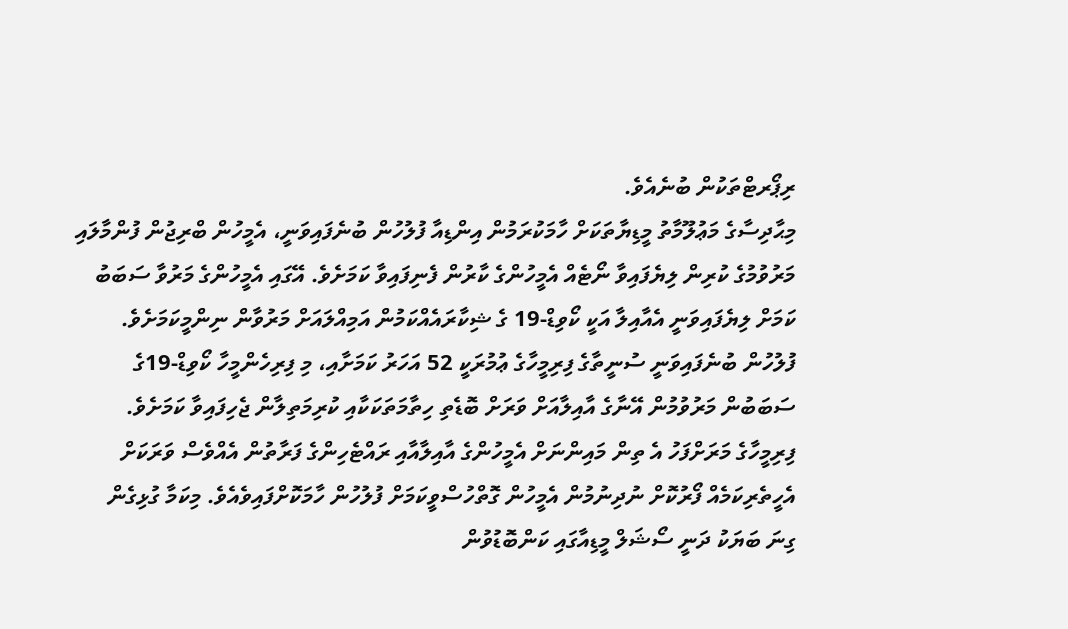ރިޕޯރޓްތަކުން ބުނެއެވެ.
މިޙާދިސާގެ މަޢުލޫމާތު މީޑިޔާތަކަށް ހާމަކުރަމުން އިންޑިއާ ފުލުހުން ބުނެފައިވަނީ، އެމީހުން ބްރިޖުން ފުންމާލައި މަރުވުމުގެ ކުރިން ލިޔެފައިވާ ނޯޓެއް އެމީހުންގެ ކާރުން ފެނިފައިވާ ކަމަށެވެ. އޭގައި އެމީހުންގެ މަރުވާ ސަބަބު ކަމަށް ލިޔެފައިވަނީ އެއާއިލާ އަކީ ކޯވިޑް-19 ގެ ޝިކާރައެއްކަމުން އަމިއްލައަށް މަރުވާން ނިންމީކަމަށެވެ.
ފުލުހުން ބުނެފައިވަނީ ސުނީތާގެ ފިރިމީހާގެ ޢުމުރަކީ 52 އަހަރު ކަމަށާއި، މި ފިރިހެންމީހާ ކޯވިޑް-19ގެ ސަބަބުން މަރުވުމުން އޭނާގެ އާއިލާއަށް ވަރަށް ބޮޑެތި ހިތާމަތަކަކާއި ކުރިމަތިލާން ޖެހިފައިވާ ކަމަށެވެ. ފިރިމީހާގެ މަރަށްފަހު އެ ތިން މައިންނަށް އެމީހުންގެ އާއިލާއާއި ރައްޓެހިންގެ ފަރާތުން އެއްވެސް ވަރަކަށް އެހީތެރިކަމެއް ފޯރުކޮށް ނުދިނުމުން އެމީހުން ގޮތްހުސްވީކަމަށް ފުލުހުން ހާމަކޮށްފައިވެއެވެ. މިކަމާ ގުޅިގެން ގިނަ ބަޔަކު ދަނީ ސޯޝަލް މީޑިއާގައި ކަންބޮޑުވުން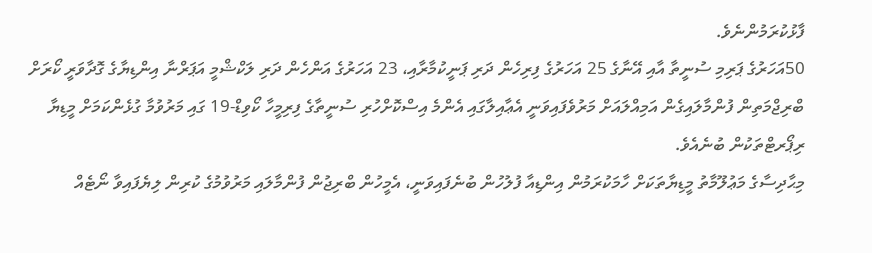ފާޅުކުރަމުންނެވެ.
50އަހަރުގެ ޕަރިމި ސުނީތާ އާއި އޭނާގެ 25 އަހަރުގެ ފިރިހެން ދަރި ޕަނީކުމާރާއި، 23 އަހަރުގެ އަންހެން ދަރި ލަކްޝްމީ އަޕަރްނާ އިންޑިޔާގެ ގޮދާވަރީ ކޯރަށް ބްރިޖްމަތިން ފުންމާލައިގެން އަމިއްލައަށް މަރުވެފައިވަނީ އެޢާއިލާގައި އެންމެ އިސްކޮށްހުރި ސުނީތާގެ ފިރިމީހާ ކޯވިޑް-19 ގައި މަރުވުމާ ގުޅެންކަމަށް މީޑިޔާ ރިޕޯރޓްތަކުން ބުނެއެވެ.
މިޙާދިސާގެ މަޢުލޫމާތު މީޑިޔާތަކަށް ހާމަކުރަމުން އިންޑިއާ ފުލުހުން ބުނެފައިވަނީ، އެމީހުން ބްރިޖުން ފުންމާލައި މަރުވުމުގެ ކުރިން ލިޔެފައިވާ ނޯޓެއް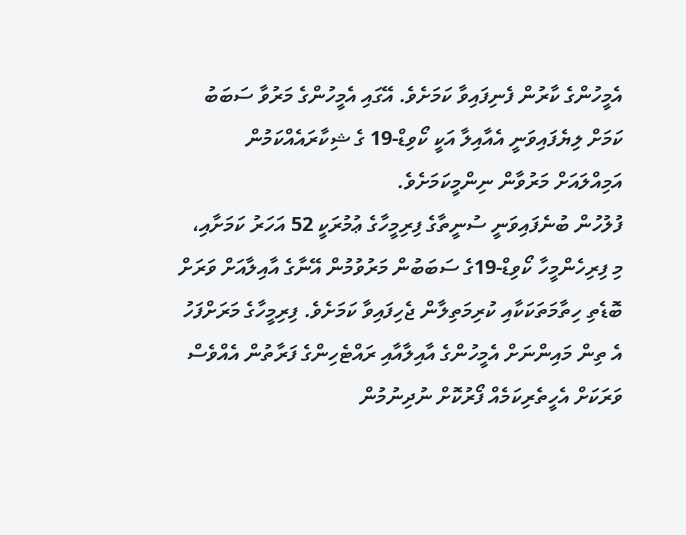އެމީހުންގެ ކާރުން ފެނިފައިވާ ކަމަށެވެ. އޭގައި އެމީހުންގެ މަރުވާ ސަބަބު ކަމަށް ލިޔެފައިވަނީ އެއާއިލާ އަކީ ކޯވިޑް-19 ގެ ޝިކާރައެއްކަމުން އަމިއްލައަށް މަރުވާން ނިންމީކަމަށެވެ.
ފުލުހުން ބުނެފައިވަނީ ސުނީތާގެ ފިރިމީހާގެ ޢުމުރަކީ 52 އަހަރު ކަމަށާއި، މި ފިރިހެންމީހާ ކޯވިޑް-19ގެ ސަބަބުން މަރުވުމުން އޭނާގެ އާއިލާއަށް ވަރަށް ބޮޑެތި ހިތާމަތަކަކާއި ކުރިމަތިލާން ޖެހިފައިވާ ކަމަށެވެ. ފިރިމީހާގެ މަރަށްފަހު އެ ތިން މައިންނަށް އެމީހުންގެ އާއިލާއާއި ރައްޓެހިންގެ ފަރާތުން އެއްވެސް ވަރަކަށް އެހީތެރިކަމެއް ފޯރުކޮށް ނުދިނުމުން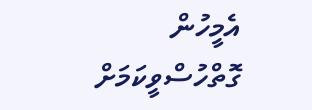އެމީހުން ގޮތްހުސްވީކަމަށް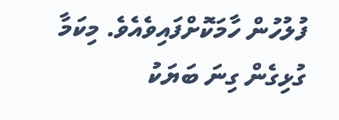ފުލުހުން ހާމަކޮށްފައިވެއެވެ. މިކަމާ ގުޅިގެން ގިނަ ބަޔަކު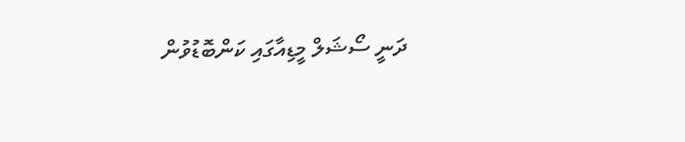ދަނީ ސޯޝަލް މީޑިއާގައި ކަންބޮޑުވުން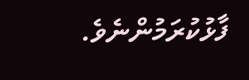ފާޅުކުރަމުންނެވެ.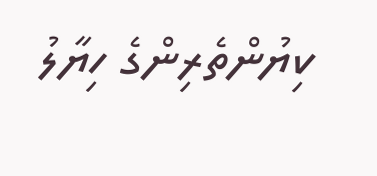ކިޔުންތެރިންގެ ހިޔާލު